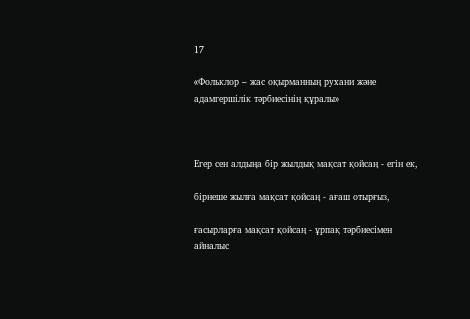17

«Фольклор – жас оқырманның рухани және адамгершілік тәрбиесінің құралы»



Егер сен алдыңа бір жылдық мақсат қойсаң - егін ек,

бірнеше жылға мақсат қойсаң - ағаш отырғыз,

ғасырларға мақсат қойсаң - ұрпақ тәрбиесімен айналыс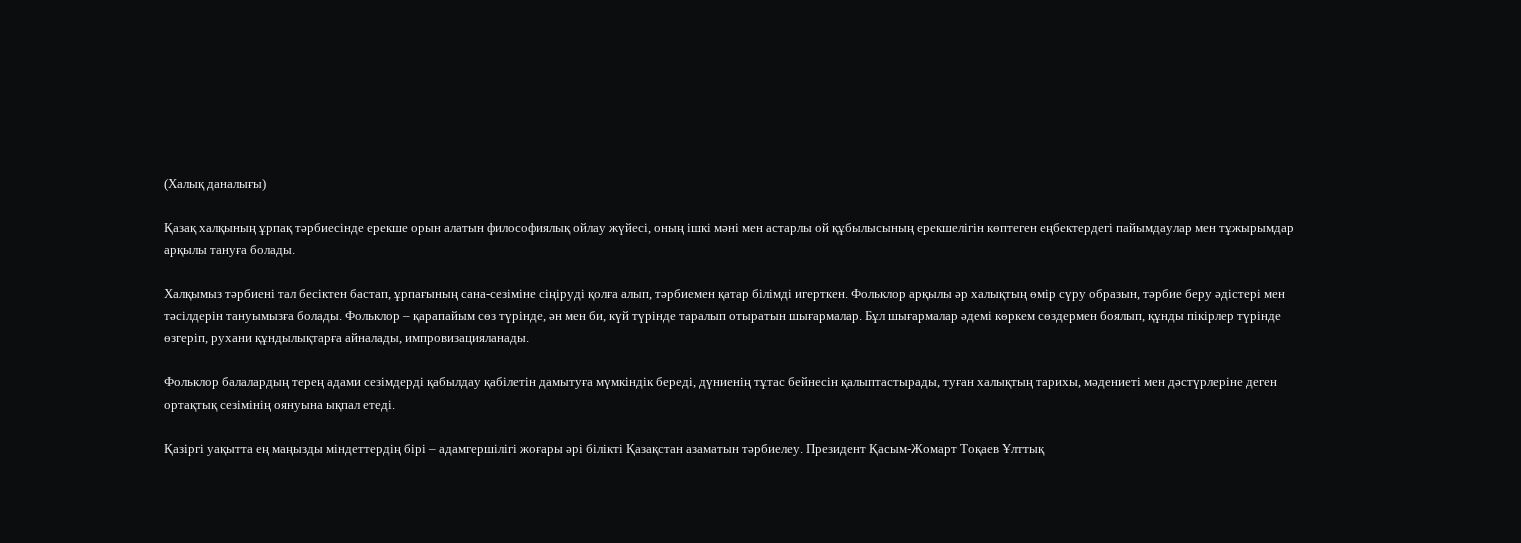(Халық даналығы)

Қазақ халқының ұрпақ тәрбиесінде ерекше орын алатын философиялық ойлау жүйесі, оның ішкі мәні мен астарлы ой құбылысының ерекшелігін көптеген еңбектердегі пайымдаулар мен тұжырымдар арқылы тануға болады.

Халқымыз тәрбиені тал бесіктен бастап, ұрпағының сана-сезіміне сіңіруді қолға алып, тәрбиемен қатар білімді игерткен. Фольклор арқылы әр халықтың өмір сүру образын, тәрбие беру әдістері мен тәсілдерін тануымызға болады. Фольклор – қарапайым сөз түрінде, ән мен би, күй түрінде таралып отыратын шығармалар. Бұл шығармалар әдемі көркем сөздермен боялып, құнды пікірлер түрінде өзгеріп, рухани құндылықтарға айналады, импровизацияланады.

Фольклор балалардың терең адами сезімдерді қабылдау қабілетін дамытуға мүмкіндік береді, дүниенің тұтас бейнесін қалыптастырады, туған халықтың тарихы, мәдениеті мен дәстүрлеріне деген ортақтық сезімінің оянуына ықпал етеді.

Қазіргі уақытта ең маңызды міндеттердің бірі – адамгершілігі жоғары әрі білікті Қазақстан азаматын тәрбиелеу. Президент Қасым-Жомарт Тоқаев Ұлттық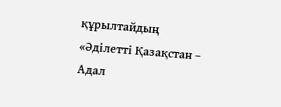құрылтайдың «Әділетті Қазақстан – Адал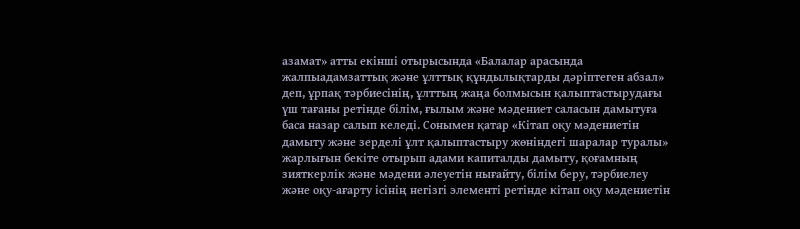азамат» атты екінші отырысында «Балалар арасында жалпыадамзаттық және ұлттық құндылықтарды дәріптеген абзал» деп, ұрпақ тәрбиесінің, ұлттың жаңа болмысын қалыптастырудағы үш тағаны ретінде білім, ғылым және мәдениет саласын дамытуға баса назар салып келеді. Сонымен қатар «Кітап оқу мәдениетін дамыту және зерделі ұлт қалыптастыру жөніндегі шаралар туралы» жарлығын бекіте отырып адами капиталды дамыту, қоғамның зияткерлік және мәдени әлеуетін нығайту, білім беру, тәрбиелеу және оқу-ағарту ісінің негізгі элементі ретінде кітап оқу мәдениетін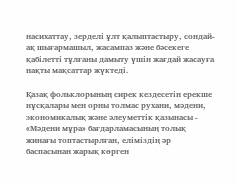насихаттау, зерделі ұлт қалыптастыру, сондай-ақ шығармашыл, жасампаз және бәсекеге қабілетті тұлғаны дамыту үшін жағдай жасауға нақты мақсаттар жүктеді.

Қазақ фольклорының сирек кездесетін ерекше нұсқалары мен орны толмас рухани, мәдени, экономикалық және әлеуметтік қазынасы -  «Мәдени мұра» бағдарламасының толық жинағы топтастырлған, еліміздің әр баспасынан жарық көрген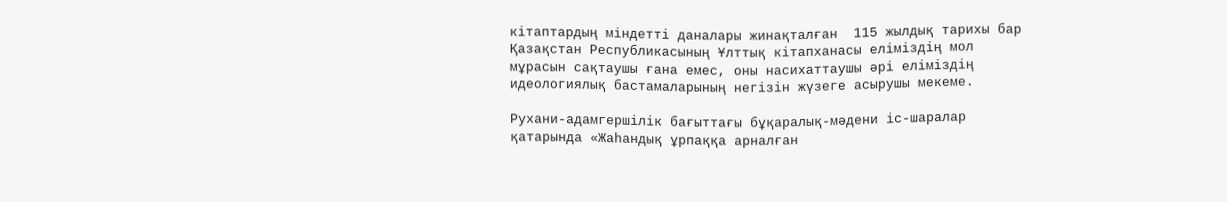кітаптардың міндетті даналары жинақталған  115 жылдық тарихы бар Қазақстан Республикасының Ұлттық кітапханасы еліміздің мол мұрасын сақтаушы ғана емес, оны насихаттаушы әрі еліміздің идеологиялық бастамаларының негізін жүзеге асырушы мекеме.

Рухани-адамгершілік бағыттағы бұқаралық-мәдени іс-шаралар қатарында «Жаһандық ұрпаққа арналған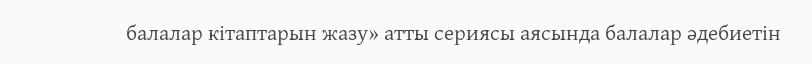балалар кітаптарын жазу» атты сериясы аясында балалар әдебиетін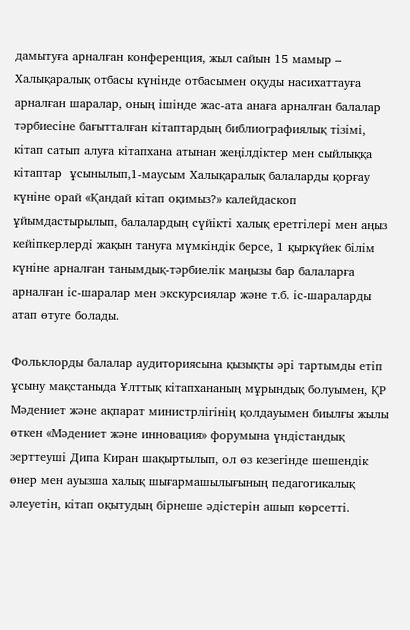дамытуға арналған конференция, жыл сайын 15 мамыр – Халықаралық отбасы күнінде отбасымен оқуды насихаттауға арналған шаралар, оның ішінде жас-ата анаға арналған балалар тәрбиесіне бағытталған кітаптардың библиографиялық тізімі, кітап сатып алуға кітапхана атынан жеңілдіктер мен сыйлыққа кітаптар  ұсынылып,1-маусым Халықаралық балаларды қорғау күніне орай «Қандай кітап оқимыз?» калейдаскоп ұйымдастырылып, балалардың сүйікті халық еретгілері мен аңыз кейіпкерлерді жақын тануға мүмкіндік берсе, 1 қыркүйек білім күніне арналған танымдық-тәрбиелік маңызы бар балаларға арналған іс-шаралар мен экскурсиялар және т.б. іс-шараларды атап өтуге болады.

Фольклорды балалар аудиториясына қызықты әрі тартымды етіп ұсыну мақстаныда Ұлттық кітапхананың мұрындық болуымен, ҚР Мәдениет және ақпарат министрлігінің қолдауымен биылғы жылы өткен «Мәдениет және инновация» форумына үндістандық зерттеуші Дипа Киран шақыртылып, ол өз кезегінде шешендік өнер мен ауызша халық шығармашылығының педагогикалық әлеуетін, кітап оқытудың бірнеше әдістерін ашып көрсетті.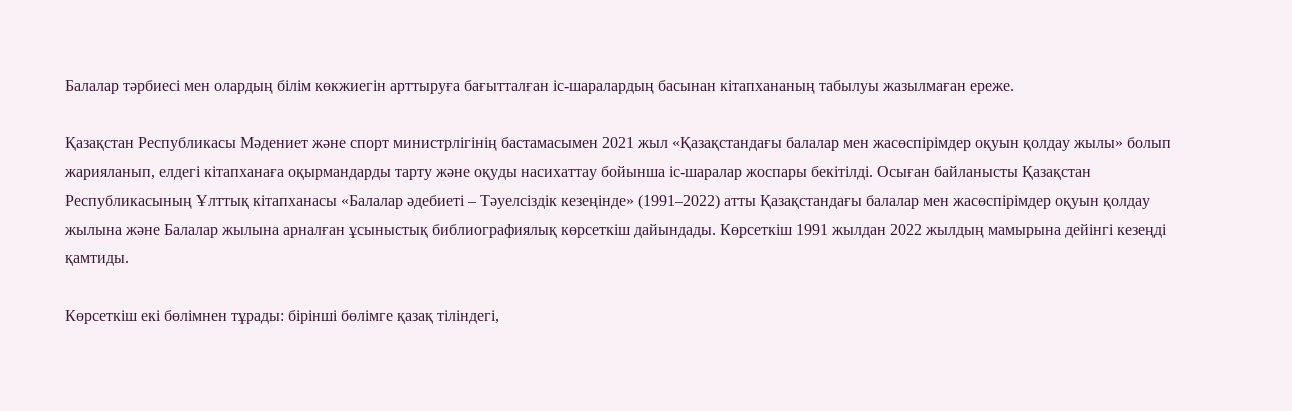Балалар тәрбиесі мен олардың білім көкжиегін арттыруға бағытталған іс-шаралардың басынан кітапхананың табылуы жазылмаған ереже.

Қазақстан Республикасы Мәдениет және спорт министрлігінің бастамасымен 2021 жыл «Қазақстандағы балалар мен жасөспірімдер оқуын қолдау жылы» болып жарияланып, елдегі кітапханаға оқырмандарды тарту және оқуды насихаттау бойынша іс-шаралар жоспары бекітілді. Осыған байланысты Қазақстан Республикасының Ұлттық кітапханасы «Балалар әдебиеті – Тәуелсіздік кезеңінде» (1991–2022) атты Қазақстандағы балалар мен жасөспірімдер оқуын қолдау жылына және Балалар жылына арналған ұсыныстық библиографиялық көрсеткіш дайындады. Көрсеткіш 1991 жылдан 2022 жылдың мамырына дейінгі кезеңді қамтиды.

Көрсеткіш екі бөлімнен тұрады: бірінші бөлімге қазақ тіліндегі,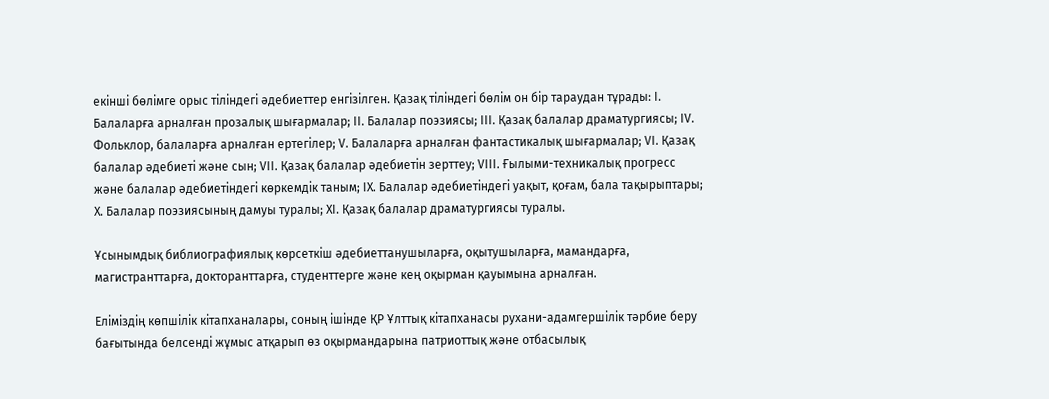екінші бөлімге орыс тіліндегі әдебиеттер енгізілген. Қазақ тіліндегі бөлім он бір тараудан тұрады: I. Балаларға арналған прозалық шығармалар; II. Балалар поэзиясы; III. Қазақ балалар драматургиясы; IV. Фольклор, балаларға арналған ертегілер; V. Балаларға арналған фантастикалық шығармалар; VI. Қазақ балалар әдебиеті және сын; VII. Қазақ балалар әдебиетін зерттеу; VIII. Ғылыми-техникалық прогресс және балалар әдебиетіндегі көркемдік таным; IX. Балалар әдебиетіндегі уақыт, қоғам, бала тақырыптары; X. Балалар поэзиясының дамуы туралы; XI. Қазақ балалар драматургиясы туралы.

Ұсынымдық библиографиялық көрсеткіш әдебиеттанушыларға, оқытушыларға, мамандарға, магистранттарға, докторанттарға, студенттерге және кең оқырман қауымына арналған.

Еліміздің көпшілік кітапханалары, соның ішінде ҚР Ұлттық кітапханасы рухани-адамгершілік тәрбие беру бағытында белсенді жұмыс атқарып өз оқырмандарына патриоттық және отбасылық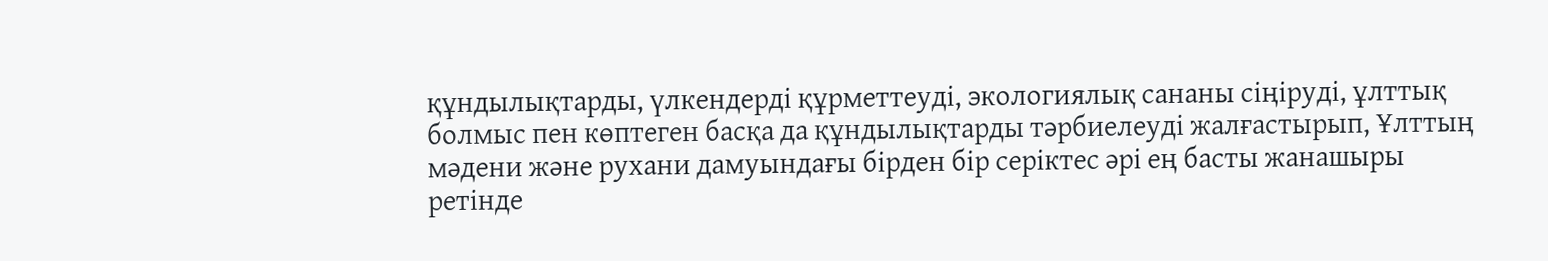құндылықтарды, үлкендерді құрметтеуді, экологиялық сананы сіңіруді, ұлттық болмыс пен көптеген басқа да құндылықтарды тәрбиелеуді жалғастырып, Ұлттың мәдени және рухани дамуындағы бірден бір серіктес әрі ең басты жанашыры ретінде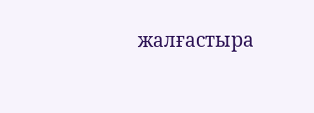жалғастыра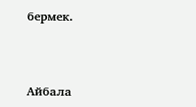бермек.



Айбала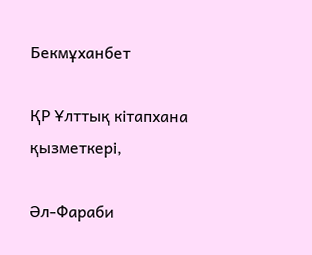Бекмұханбет

ҚР Ұлттық кітапхана қызметкері,

Әл-Фараби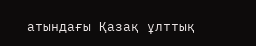атындағы Қазақ ұлттық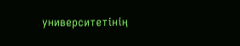университетінің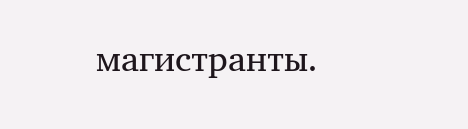магистранты.